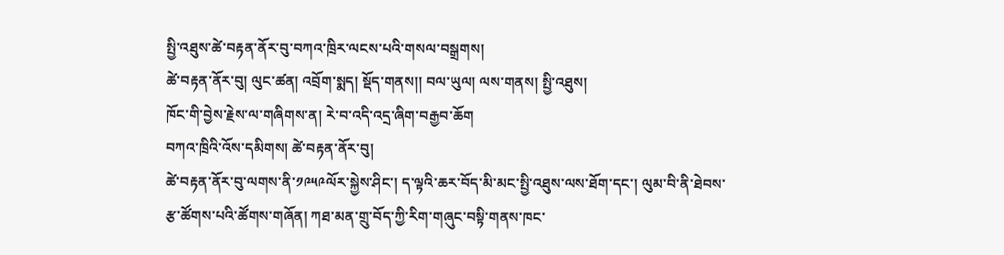སྤྱི་འཐུས་ཚེ་བརྟན་ནོར་བུ་བཀའ་ཁྲིར་ལངས་པའི་གསལ་བསྒྲགས།
ཚེ་བརྟན་ནོར་བུ། ལུང་ཚན། འབྲོག་སྨད། སྡོད་གནས།། བལ་ཡུལ། ལས་གནས། སྤྱི་འཐུས།
ཁོང་གི་བྱེས་རྗེས་ལ་གཞིགས་ན། རེ་བ་འདི་འདྲ་ཞིག་བརྒྱབ་ཆོག
བཀའ་ཁྲིའི་འོས་དམིགས། ཚེ་བརྟན་ནོར་བུ།
ཚེ་བརྟན་ནོར་བུ་ལགས་ནི་༡༩༥༩ལོར་སྐྱེས་ཤིང་། ད་ལྟའི་ཆར་བོད་མི་མང་སྤྱི་འཐུས་ལས་ཐོག་དང་། ལུམ་བི་ནི་ཐེབས་རྩ་ཚོགས་པའི་ཚོགས་གཞོན། ཀཐ་མན་གྲུ་བོད་ཀྱི་རིག་གཞུང་བསྟི་གནས་ཁང་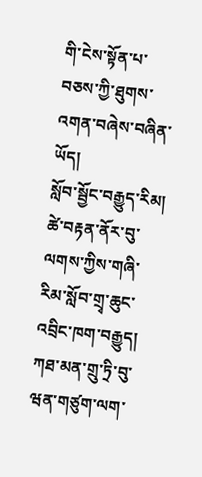གི་ངེས་སྟོན་པ་བཅས་ཀྱི་ཐུགས་འགན་བཞེས་བཞིན་ཡོད།
སློབ་སྦྱོང་བརྒྱུད་རིམ། ཚེ་བརྟན་ནོར་བུ་ལགས་ཀྱིས་གཞི་རིམ་སློབ་གྲྭ་ཆུང་འབྲིང་ཁག་བརྒྱུད། ཀཐ་མན་གྲུ་ཏྲི་བུ་ཝན་གཙུག་ལག་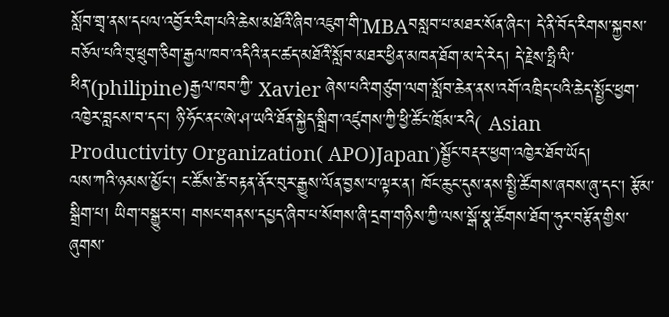སློབ་གྲྭ་ནས་དཔལ་འབྱོར་རིག་པའི་ཆེས་མཐོའི་ཞིབ་འཇུག་གི་MBAབསླབ་པ་མཐར་སོན་ཞིང་། དེ་ནི་བོད་རིགས་སྐྱབས་བཅོལ་པའི་བུ་ཕྲུག་ཅིག་རྒྱལ་ཁབ་འདིའི་ནང་ཚད་མཐོའི་སློབ་མཐར་ཕྱིན་མཁན་ཐོག་མ་དེ་རེད། དེ་རྗེས་ཧྥི་ལི་ཕིན་(philipine)རྒྱལ་ཁབ་ཀྱི་ Xavier ཞེས་པའི་གཙུག་ལག་སློབ་ཆེན་ནས་འགོ་འཁྲིད་པའི་ཆེད་སྤྱོང་ཕྱག་འཁྱེར་བླངས་བ་དང་། ཉི་ཧོང་ནང་ཨེ་ཤ་ཡའི་ཐོན་སྐྱེད་སྒྲིག་འཛུགས་ཀྱི་ཕྱི་ཚོང་ཁྲོམ་རའི( Asian Productivity Organization( APO)Japan་)སྦྱོང་བརྡར་ཕྱག་འཁྱེར་ཐོབ་ཡོད།
ལས་ཀའི་ཉམས་མྱོང་། ང་ཚོས་ཚེ་བརྟན་ནོར་བུར་རྒྱུས་ལོན་བྱས་པ་ལྟར་ན། ཁོང་ཆུང་དུས་ནས་སྤྱི་ཚོགས་ཞབས་ཞུ་དང་། རྩོམ་སྒྲིག་པ། ཡིག་བསྒྱུར་བ། གསང་གནས་དཔྱད་ཞིབ་པ་སོགས་ཞི་དྲག་གཉིས་ཀྱི་ལས་སྒོ་སྣ་ཚོགས་ཐོག་ཧུར་བརྩོན་གྱིས་ཞུགས་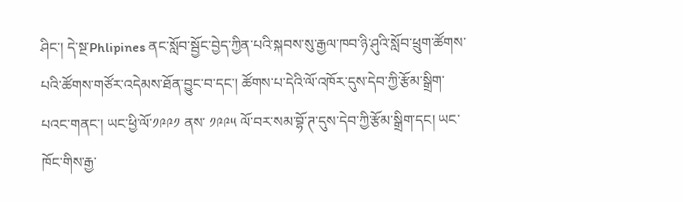ཤིང་། དེ་སྔ་Phlipines ནང་སློབ་སྦྱོང་བྱེད་ཀྱིན་པའི་སྐབས་སུ་རྒྱལ་ཁབ་ཉི་ཤུའི་སློབ་ཕྲུག་ཚོགས་པའི་ཚོགས་གཙོར་འདེམས་ཐོན་བྱུང་བ་དང་། ཚོགས་པ་དེའི་ལོ་འཁོར་དུས་དེབ་ཀྱི་རྩོམ་སྒྲིག་པའང་གནང་། ཡང་ཕྱི་ལོ་༡༩༩༡ ནས་ ༡༩༩༥ ལོ་བར་སམ་བྷོ་ཊ་དུས་དེབ་ཀྱི་རྩོམ་སྒྲིག་དང། ཡང་ཁོང་གིས་རྒྱ་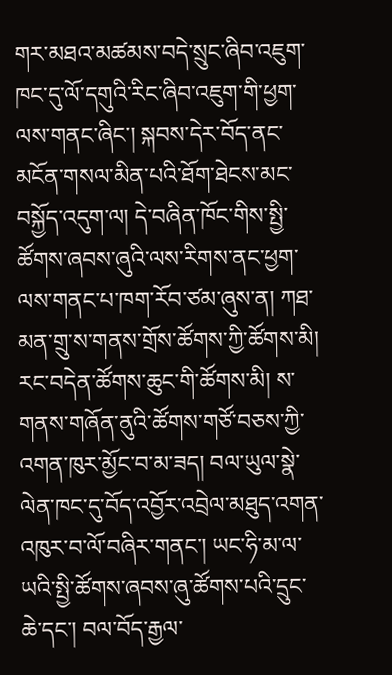གར་མཐའ་མཚམས་བདེ་སྲུང་ཞིབ་འཇུག་ཁང་དུ་ལོ་དགུའི་རིང་ཞིབ་འཇུག་གི་ཕྱག་ལས་གནང་ཞིང་། སྐབས་དེར་བོད་ནང་མངོན་གསལ་མིན་པའི་ཐོག་ཐེངས་མང་བསྐྱོད་འདུག་ལ། དེ་བཞིན་ཁོང་གིས་སྤྱི་ཚོགས་ཞབས་ཞུའི་ལས་རིགས་ནང་ཕྱག་ལས་གནང་པ་ཁག་རོབ་ཙམ་ཞུས་ན། ཀཐ་མན་གྲུ་ས་གནས་གྲོས་ཚོགས་ཀྱི་ཚོགས་མི། རང་བདེན་ཚོགས་ཆུང་གི་ཚོགས་མི། ས་གནས་གཞོན་ནུའི་ཚོགས་གཙོ་བཅས་ཀྱི་འགན་ཁུར་མྱོང་བ་མ་ཟད། བལ་ཡུལ་སྣེ་ལེན་ཁང་དུ་བོད་འབྱོར་འབྲེལ་མཐུད་འགན་འཁུར་བ་ལོ་བཞིར་གནང་། ཡང་ཧི་མ་ལ་ཡའི་སྤྱི་ཚོགས་ཞབས་ཞུ་ཚོགས་པའི་དྲུང་ཆེ་དང་། བལ་བོད་རྒྱལ་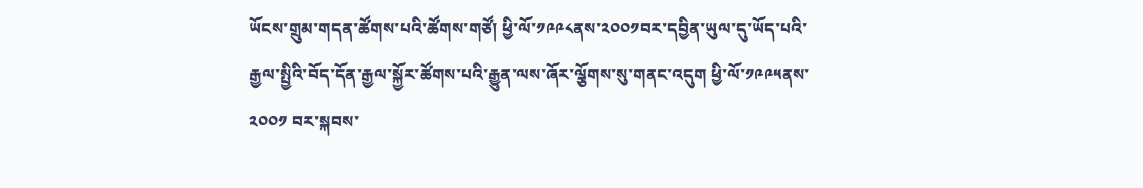ཡོངས་གྲུམ་གདན་ཚོགས་པའི་ཚོགས་གཙོ། ཕྱི་ལོ་༡༩༩༨ནས་༢༠༠༡བར་དབྱིན་ཡུལ་དུ་ཡོད་པའི་རྒྱལ་སྤྱིའི་བོད་དོན་རྒྱལ་སྐྱོར་ཚོགས་པའི་རྒྱུན་ལས་ཞོར་ལྕོགས་སུ་གནང་འདུག ཕྱི་ལོ་༡༩༩༥ནས་ ༢༠༠༡ བར་སྐབས་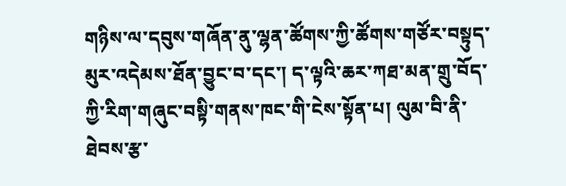གཉིས་ལ་དབུས་གཞོན་ནུ་ལྷན་ཚོགས་ཀྱི་ཚོགས་གཙོར་བསྟུད་མུར་འདེམས་ཐོན་བྱུང་བ་དང་། ད་ལྟའི་ཆར་ཀཐ་མན་གྲུ་བོད་ཀྱི་རིག་གཞུང་བསྟི་གནས་ཁང་གི་ངེས་སྟོན་པ། ལུམ་བི་ནི་ཐེབས་རྩ་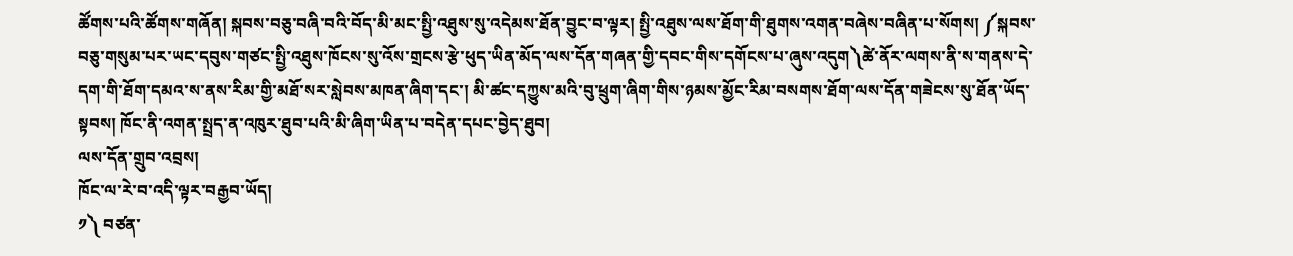ཚོགས་པའི་ཚོགས་གཞོན། སྐབས་བཅུ་བཞི་བའི་བོད་མི་མང་སྤྱི་འཐུས་སུ་འདེམས་ཐོན་བྱུང་བ་ལྟར། སྤྱི་འཐུས་ལས་ཐོག་གི་ཐུགས་འགན་བཞེས་བཞིན་པ་སོགས། ༼སྐབས་བཅུ་གསུམ་པར་ཡང་དབུས་གཙང་སྤྱི་འཐུས་ཁོངས་སུ་འོས་གྲངས་རྩེ་ཕུད་ཡིན་མོད་ལས་དོན་གཞན་གྱི་དབང་གིས་དགོངས་པ་ཞུས་འདུག༽ཚེ་ནོར་ལགས་ནི་ས་གནས་དེ་དག་གི་ཐོག་དམའ་ས་ནས་རིམ་གྱི་མཐོ་སར་སླེབས་མཁན་ཞིག་དང་། མི་ཚང་དཀྱུས་མའི་བུ་ཕྲུག་ཞིག་གིས་ཉམས་མྱོང་རིམ་བསགས་ཐོག་ལས་དོན་གཟེངས་སུ་ཐོན་ཡོད་སྟབས། ཁོང་ནི་འགན་སྤྲད་ན་འཁུར་ཐུབ་པའི་མི་ཞིག་ཡིན་པ་བདེན་དཔང་བྱེད་ཐུབ།
ལས་དོན་གྲུབ་འབྲས།
ཁོང་ལ་རེ་བ་འདི་ལྟར་བརྒྱབ་ཡོད།
༡༽ བཙན་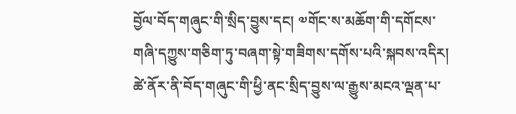བྱོལ་བོད་གཞུང་གི་སྲིད་བྱུས་དང། ༧གོང་ས་མཆོག་གི་དགོངས་གཞི་དཀྱུས་གཅིག་ཏུ་བཞག་སྟེ་གཟིགས་དགོས་པའི་སྐབས་འདིར། ཚེ་ནོར་ནི་བོད་གཞུང་གི་ཕྱི་ནང་སྲིད་བྱུས་ལ་རྒྱུས་མངའ་ལྡན་པ་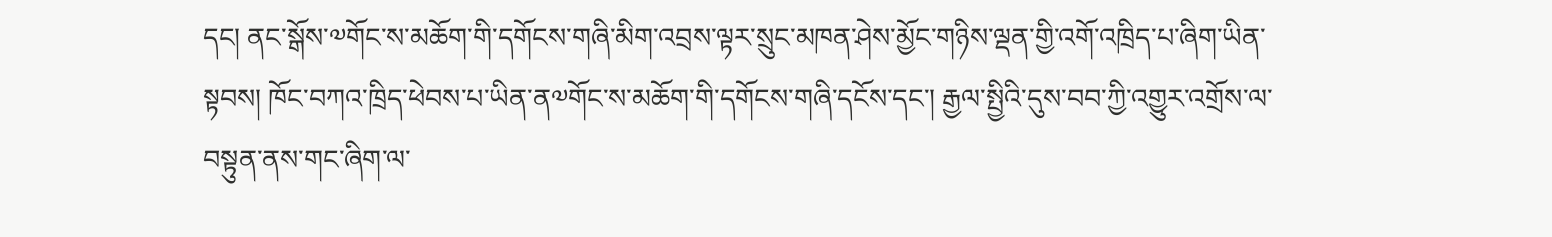དང། ནང་སྒོས་༧གོང་ས་མཆོག་གི་དགོངས་གཞི་མིག་འབྲས་ལྟར་སྲུང་མཁན་ཤེས་མྱོང་གཉིས་ལྡན་གྱི་འགོ་འཁྲིད་པ་ཞིག་ཡིན་སྟབས། ཁོང་བཀའ་ཁྲིད་ཕེབས་པ་ཡིན་ན༧གོང་ས་མཆོག་གི་དགོངས་གཞི་དངོས་དང་། རྒྱལ་སྤྱིའི་དུས་བབ་ཀྱི་འགྱུར་འགྲོས་ལ་བསྟུན་ནས་གང་ཞིག་ལ་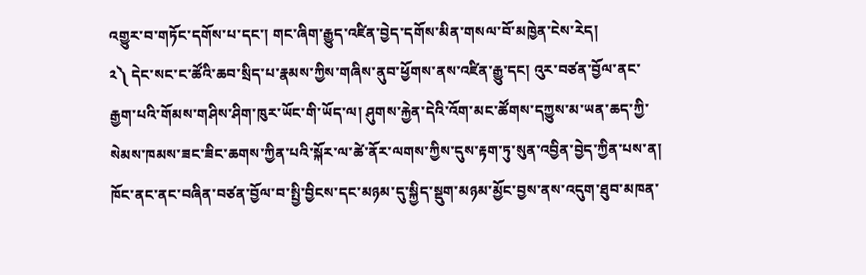འགྱུར་བ་གཏོང་དགོས་པ་དང་། གང་ཞིག་རྒྱུད་འཛིན་བྱེད་དགོས་མིན་གསལ་བོ་མཁྱེན་ངེས་རེད།
༢༽ དེང་སང་ང་ཚོའི་ཆབ་སྲིད་པ་རྣམས་ཀྱིས་གཞིས་ནུབ་ཕྱོགས་ནས་འཛིན་རྒྱུ་དང། འུར་བཙན་བྱོལ་ནང་རྒྱག་པའི་གོམས་གཤིས་ཤིག་ཁུར་ཡོང་གི་ཡོད་ལ། ཤུགས་རྐྱེན་དེའི་འོག་མང་ཚོགས་དཀྱུས་མ་ཡན་ཆད་ཀྱི་སེམས་ཁམས་ཟང་ཟིང་ཆགས་ཀྱིན་པའི་སྐོར་ལ་ཚེ་ནོར་ལགས་ཀྱིས་དུས་རྟག་ཏུ་སུན་འབྱིན་བྱེད་ཀྱིན་པས་ན། ཁོང་ནང་ནང་བཞིན་བཙན་བྱོལ་བ་སྤྱི་བྱིངས་དང་མཉམ་དུ་སྐྱིད་སྡུག་མཉམ་མྱོང་བྱས་ནས་འདུག་ཐུབ་མཁན་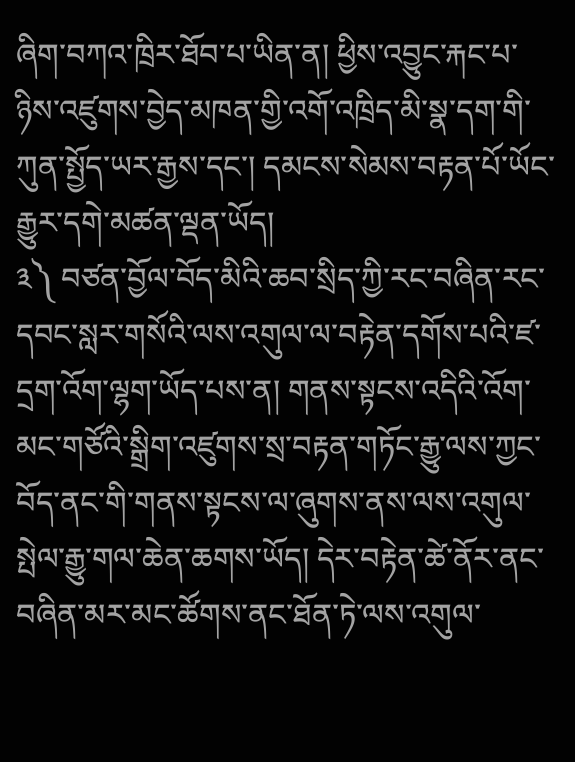ཞིག་བཀའ་ཁྲིར་ཐོབ་པ་ཡིན་ན། ཕྱིས་འབྱུང་རྐང་པ་ཉིས་འཛུགས་བྱེད་མཁན་གྱི་འགོ་འཁྲིད་མི་སྣ་དག་གི་ཀུན་སྤྱོད་ཡར་རྒྱས་དང་། དམངས་སེམས་བརྟན་པོ་ཡོང་རྒྱུར་དགེ་མཚན་ལྡན་ཡོད།
༣༽ བཙན་བྱོལ་བོད་མིའི་ཆབ་སྲིད་ཀྱི་རང་བཞིན་རང་དབང་སླར་གསོའི་ལས་འགུལ་ལ་བརྟེན་དགོས་པའི་ཛ་དྲག་འོག་ལྷག་ཡོད་པས་ན། གནས་སྟངས་འདིའི་འོག་མང་གཙོའི་སྒྲིག་འཛུགས་སྲ་བརྟན་གཏོང་རྒྱུ་ལས་ཀྱང་བོད་ནང་གི་གནས་སྟངས་ལ་ཞུགས་ནས་ལས་འགུལ་སྤེལ་རྒྱུ་གལ་ཆེན་ཆགས་ཡོད། དེར་བརྟེན་ཚེ་ནོར་ནང་བཞིན་མར་མང་ཚོགས་ནང་ཐོན་ཏེ་ལས་འགུལ་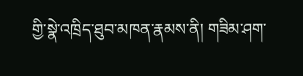གྱི་སྣེ་འཁྲིད་ཐུབ་མཁན་རྣམས་ནི། གཟིམ་ཤག་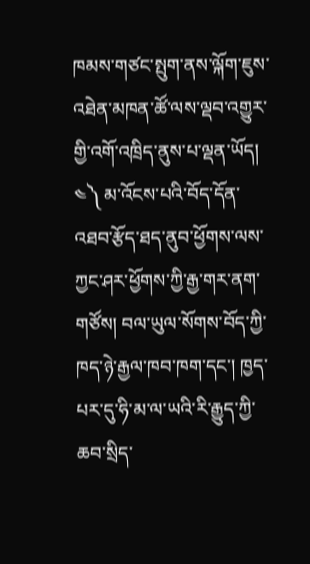ཁམས་གཙང་སྤུག་ནས་ལྐོག་ཇུས་འཐེན་མཁན་ཚོ་ལས་ལྡབ་འགྱུར་གྱི་འགོ་འཁྲིད་ནུས་པ་ལྡན་ཡོད།
༤༽ མ་འོངས་པའི་བོད་དོན་འཐབ་རྩོད་ཐད་ནུབ་ཕྱོགས་ལས་ཀྱང་ཤར་ཕྱོགས་ཀྱི་རྒྱ་གར་ནག་གཙོས། བལ་ཡུལ་སོགས་བོད་ཀྱི་ཁད་ཉེ་རྒྱལ་ཁབ་ཁག་དང་། ཁྱད་པར་དུ་ཧི་མ་ལ་ཡའི་རི་རྒྱུད་ཀྱི་ཆབ་སྲིད་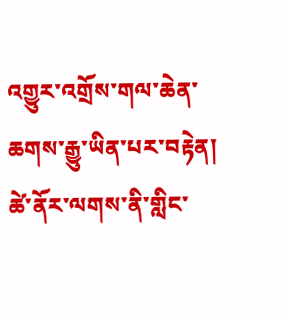འགྱུར་འགྲོས་གལ་ཆེན་ཆགས་རྒྱུ་ཡིན་པར་བརྟེན། ཚེ་ནོར་ལགས་ནི་གླིང་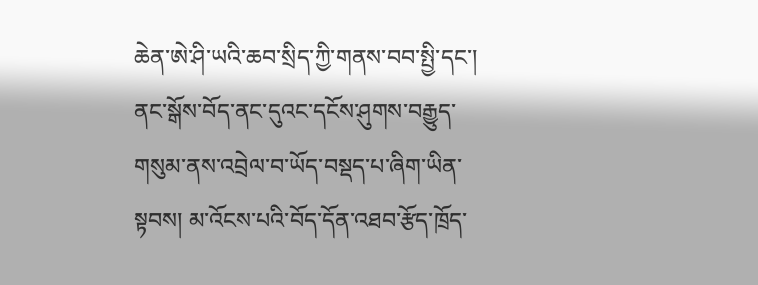ཆེན་ཨེ་ཤི་ཡའི་ཆབ་སྲིད་ཀྱི་གནས་བབ་སྤྱི་དང་། ནང་སྒོས་བོད་ནང་དུའང་དངོས་ཤུགས་བརྒྱུད་གསུམ་ནས་འབྲེལ་བ་ཡོད་བསྡད་པ་ཞིག་ཡིན་སྟབས། མ་འོངས་པའི་བོད་དོན་འཐབ་རྩོད་ཁྲོད་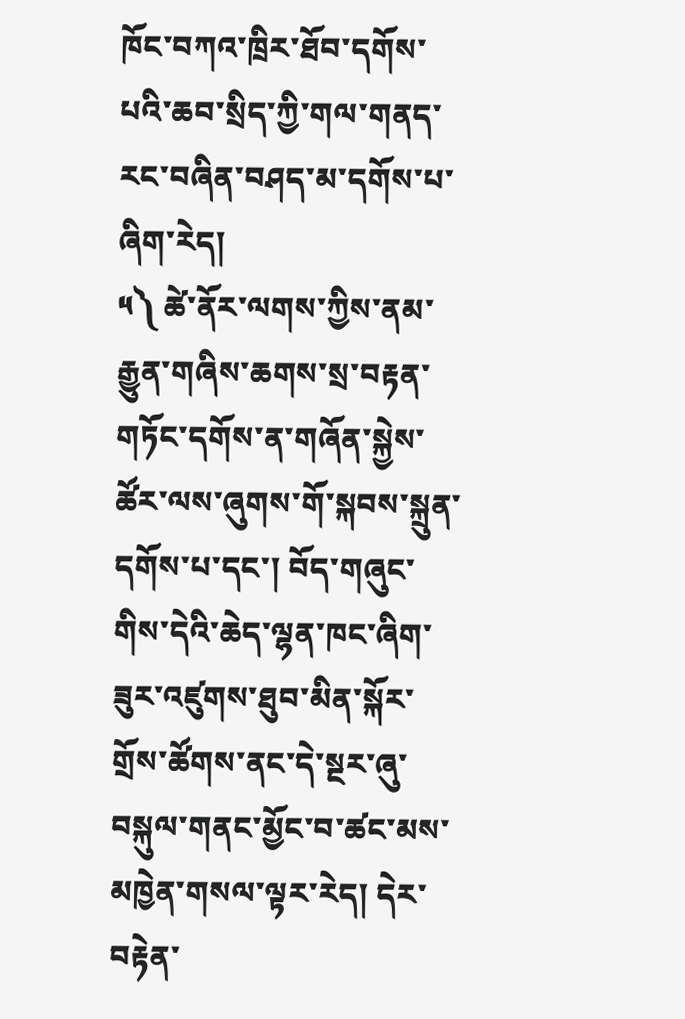ཁོང་བཀའ་ཁྲིར་ཐོབ་དགོས་པའི་ཆབ་སྲིད་ཀྱི་གལ་གནད་རང་བཞིན་བཤད་མ་དགོས་པ་ཞིག་རེད།
༥༽ ཚེ་ནོར་ལགས་ཀྱིས་ནམ་རྒྱུན་གཞིས་ཆགས་སྲ་བརྟན་གཏོང་དགོས་ན་གཞོན་སྐྱེས་ཚོར་ལས་ཞུགས་གོ་སྐབས་སྐྲུན་དགོས་པ་དང་། བོད་གཞུང་གིས་དེའི་ཆེད་ལྷན་ཁང་ཞིག་ཟུར་འཛུགས་ཐུབ་མིན་སྐོར་གྲོས་ཚོགས་ནང་དེ་སྔར་ཞུ་བསྐུལ་གནང་མྱོང་བ་ཚང་མས་མཁྱེན་གསལ་ལྟར་རེད། དེར་བརྟེན་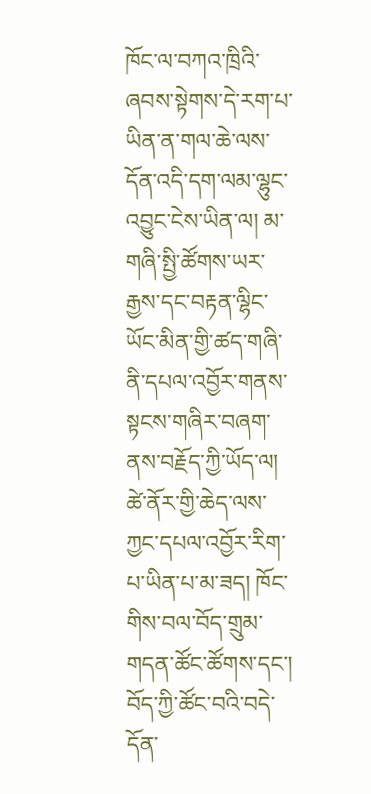ཁོང་ལ་བཀའ་ཁྲིའི་ཞབས་སྟེགས་དེ་རག་པ་ཡིན་ན་གལ་ཆེ་ལས་དོན་འདི་དག་ལམ་ལྷུང་འབྱུང་ངེས་ཡིན་ལ། མ་གཞི་སྤྱི་ཚོགས་ཡར་རྒྱས་དང་བརྟན་ལྷིང་ཡོང་མིན་གྱི་ཚད་གཞི་ནི་དཔལ་འབྱོར་གནས་སྟངས་གཞིར་བཞག་ནས་བརྗོད་ཀྱི་ཡོད་ལ། ཚེ་ནོར་གྱི་ཆེད་ལས་ཀྱང་དཔལ་འབྱོར་རིག་པ་ཡིན་པ་མ་ཟད། ཁོང་གིས་བལ་བོད་གྲུམ་གདན་ཚོང་ཚོགས་དང་། བོད་ཀྱི་ཚོང་བའི་བདེ་དོན་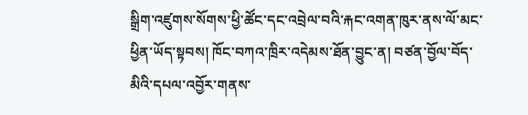སྒྲིག་འཛུགས་སོགས་ཕྱི་ཚོང་དང་འབྲེལ་བའི་རྐང་འགན་ཁུར་ནས་ལོ་མང་ཕྱིན་ཡོད་སྟབས། ཁོང་བཀའ་ཁྲིར་འདེམས་ཐོན་བྱུང་ན། བཙན་བྱོལ་བོད་མིའི་དཔལ་འབྱོར་གནས་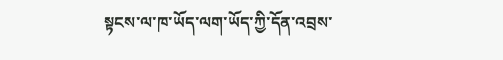སྟངས་ལ་ཁ་ཡོད་ལག་ཡོད་ཀྱི་དོན་འབྲས་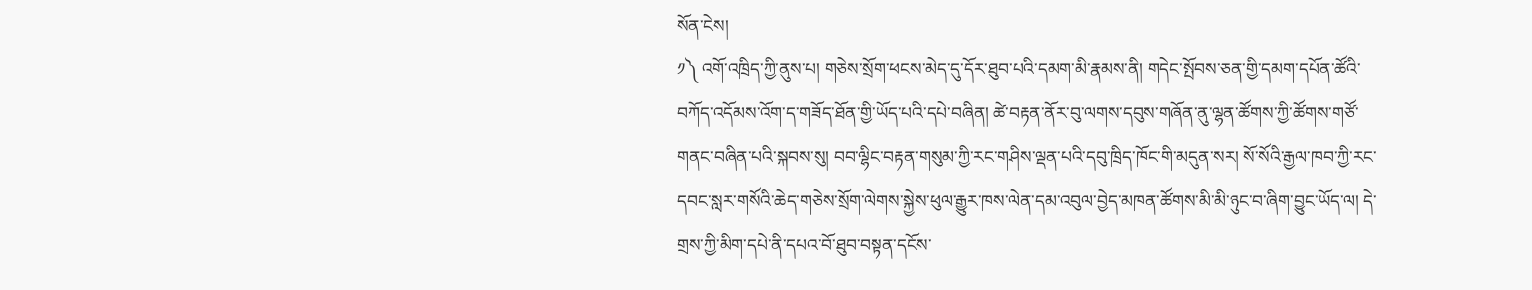སོན་ངེས།
༡༽ འགོ་འཁྲིད་ཀྱི་ནུས་པ། གཅེས་སྲོག་ཕངས་མེད་དུ་དོར་ཐུབ་པའི་དམག་མི་རྣམས་ནི། གདེང་སྤོབས་ཅན་གྱི་དམག་དཔོན་ཚོའི་བཀོད་འདོམས་འོག་ད་གཟོད་ཐོན་གྱི་ཡོད་པའི་དཔེ་བཞིན། ཚེ་བརྟན་ནོར་བུ་ལགས་དབུས་གཞོན་ནུ་ལྷན་ཚོགས་ཀྱི་ཚོགས་གཙོ་གནང་བཞིན་པའི་སྐབས་སུ། བབ་ལྷིང་བརྟན་གསུམ་ཀྱི་རང་གཤིས་ལྡན་པའི་དབུ་ཁྲིད་ཁོང་གི་མདུན་སར། སོ་སོའི་རྒྱལ་ཁབ་ཀྱི་རང་དབང་སླར་གསོའི་ཆེད་གཅེས་སྲོག་ལེགས་སྐྱེས་ཕུལ་རྒྱུར་ཁས་ལེན་དམ་འབུལ་བྱེད་མཁན་ཚོགས་མི་མི་ཉུང་བ་ཞིག་བྱུང་ཡོད་ལ། དེ་གྲས་ཀྱི་མིག་དཔེ་ནི་དཔའ་བོ་ཐུབ་བསྟན་དངོས་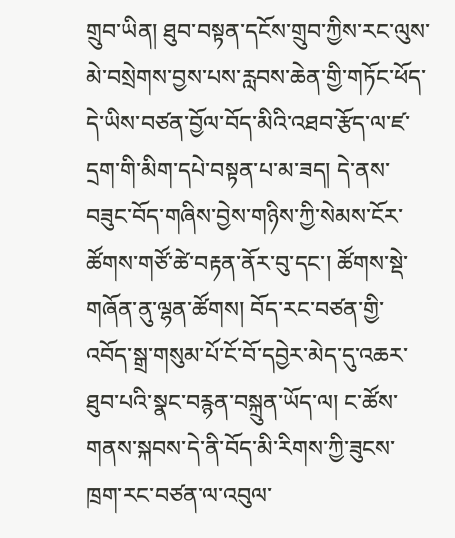གྲུབ་ཡིན། ཐུབ་བསྟན་དངོས་གྲུབ་ཀྱིས་རང་ལུས་མེ་བསྲེགས་བྱས་པས་རླབས་ཆེན་གྱི་གཏོང་ཕོད་དེ་ཡིས་བཙན་བྱོལ་བོད་མིའི་འཐབ་རྩོད་ལ་ཛ་དྲག་གི་མིག་དཔེ་བསྟན་པ་མ་ཟད། དེ་ནས་བཟུང་བོད་གཞིས་བྱེས་གཉིས་ཀྱི་སེམས་ངོར་ཚོགས་གཙོ་ཚེ་བརྟན་ནོར་བུ་དང་། ཚོགས་སྡེ་གཞོན་ནུ་ལྷན་ཚོགས། བོད་རང་བཙན་གྱི་འབོད་སྒྲ་གསུམ་པོ་ངོ་བོ་དབྱེར་མེད་དུ་འཆར་ཐུབ་པའི་སྣང་བརྙན་བསྐྲུན་ཡོད་ལ། ང་ཚོས་གནས་སྐབས་དེ་ནི་བོད་མི་རིགས་ཀྱི་ཟུངས་ཁྲག་རང་བཙན་ལ་འབུལ་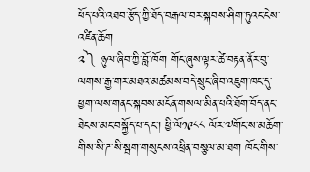ཕོད་པའི་འཐབ་རྩོད་ཀྱི་ཐོད་བརྒལ་བར་སྐབས་ཤིག་ཏུའང་ངེས་འཛིན་ཆོག
༢༽ ཉུལ་ཞིབ་ཀྱི་བློ་ཁོག གོང་ཞུས་ལྟར་ཚེ་བརྟན་ནོར་བུ་ལགས་རྒྱ་གར་མཐའ་མཚམས་བདེ་སྲུང་ཞིབ་འཇུག་ཁང་དུ་ཕྱག་ལས་གནང་སྐབས་མངོན་གསལ་མིན་པའི་ཐོག་བོད་ནང་ཐེངས་མང་བསྐྱོད་པ་དང་། ཕྱི་ལོ༡༩༨༨ ལོར་༧གོང་ས་མཆོག་གིས་སི་ཌ་སི་སྦག་གསུངས་འཕྲིན་བསྩལ་མ་ཐག ཁོང་གིས་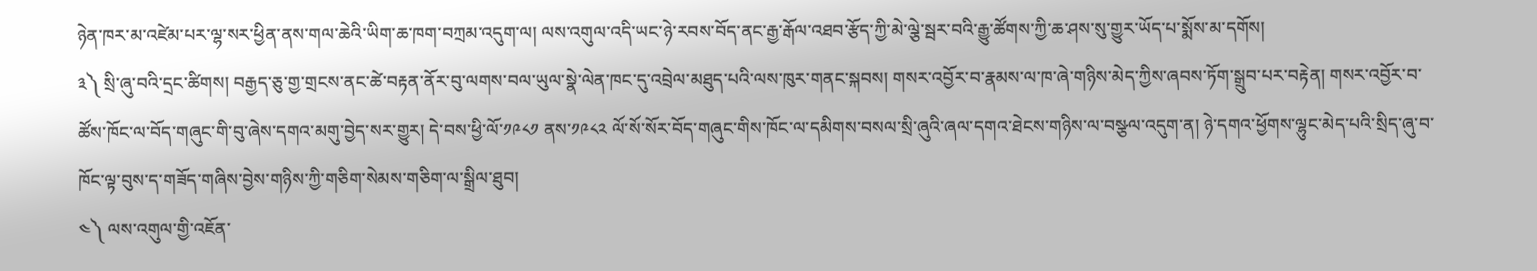ཉེན་ཁར་མ་འཛེམ་པར་ལྷ་སར་ཕྱིན་ནས་གལ་ཆེའི་ཡིག་ཆ་ཁག་བཀྲམ་འདུག་ལ། ལས་འགུལ་འདི་ཡང་ཉེ་རབས་བོད་ནང་རྒྱ་རྒོལ་འཐབ་རྩོད་ཀྱི་མེ་ལྕེ་སྦར་བའི་རྒྱུ་ཚོགས་ཀྱི་ཆ་ཤས་སུ་གྱུར་ཡོད་པ་སྨོས་མ་དགོས།
༣༽ སྲི་ཞུ་བའི་དྲང་ཚིགས། བརྒྱད་ཅུ་གྱ་གྲངས་ནང་ཚེ་བརྟན་ནོར་བུ་ལགས་བལ་ཡུལ་སྣེ་ལེན་ཁང་དུ་འབྲེལ་མཐུད་པའི་ལས་ཁུར་གནང་སྐབས། གསར་འབྱོར་བ་རྣམས་ལ་ཁ་ཞེ་གཉིས་མེད་ཀྱིས་ཞབས་ཏོག་སྒྲུབ་པར་བརྟེན། གསར་འབྱོར་བ་ཚོས་ཁོང་ལ་བོད་གཞུང་གི་བུ་ཞེས་དགའ་མགུ་བྱེད་སར་གྱུར། དེ་བས་ཕྱི་ལོ་༡༩༨༡ ནས་༡༩༨༢ ལོ་སོ་སོར་བོད་གཞུང་གིས་ཁོང་ལ་དམིགས་བསལ་སྲི་ཞུའི་ཞལ་དགའ་ཐེངས་གཉིས་ལ་བསྩལ་འདུག་ན། ཉེ་དགའ་ཕྱོགས་ལྷུང་མེད་པའི་སྲིད་ཞུ་བ་ཁོང་ལྟ་བུས་ད་གཟོད་གཞིས་བྱེས་གཉིས་ཀྱི་གཅིག་སེམས་གཅིག་ལ་སྒྲིལ་ཐུབ།
༤༽ ལས་འགུལ་གྱི་འཇོན་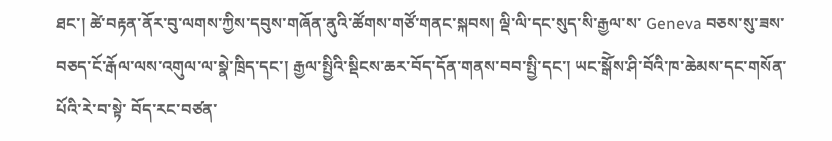ཐང་། ཚེ་བརྟན་ནོར་བུ་ལགས་ཀྱིས་དབུས་གཞོན་ནུའི་ཚོགས་གཙོ་གནང་སྐབས། ལྡི་ལི་དང་སུད་སི་རྒྱལ་ས་ Geneva བཅས་སུ་ཟས་བཅད་ངོ་རྒོལ་ལས་འགུལ་ལ་སྣེ་ཁྲིད་དང་། རྒྱལ་སྤྱིའི་སྡིངས་ཆར་བོད་དོན་གནས་བབ་སྤྱི་དང་། ཡང་སྒོེས་ཤི་བོའི་ཁ་ཆེམས་དང་གསོན་པོའི་རེ་བ་སྟེ་ བོད་རང་བཙན་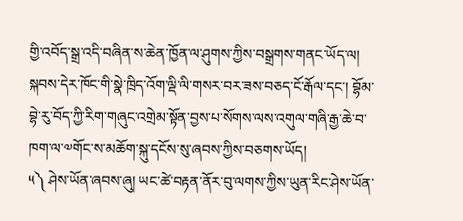གྱི་འབོད་སྒྲ་འདི་བཞིན་ས་ཆེན་ཁྱོན་ལ་ཤུགས་ཀྱིས་བསྒྲགས་གནང་ཡོད་ལ། སྐབས་དེར་ཁོང་གི་སྣེ་ཁྲིད་འོག་ལྡི་ལི་གསར་བར་ཟས་བཅད་ངོ་རྒོལ་དང་། བྷོམ་བྷེ་རུ་བོད་ཀྱི་རིག་གཞུང་འགྲེམ་སྟོན་བྱས་པ་སོགས་ལས་འགུལ་གཞི་རྒྱ་ཆེ་བ་ཁག་ལ་༧གོང་ས་མཆོག་སྐུ་དངོས་སུ་ཞབས་ཀྱིས་བཅགས་ཡོད།
༥༽ ཤེས་ཡོན་ཞབས་ཞུ། ཡང་ཚེ་བརྟན་ནོར་བུ་ལགས་ཀྱིས་ཡུན་རིང་ཤེས་ཡོན་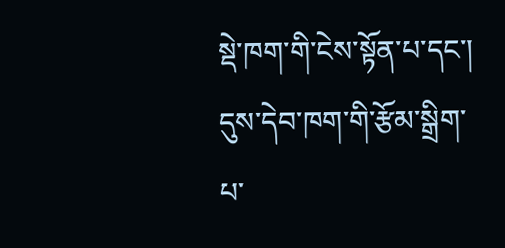སྡེ་ཁག་གི་ངེས་སྟོན་པ་དང་། དུས་དེབ་ཁག་གི་རྩོམ་སྒྲིག་པ་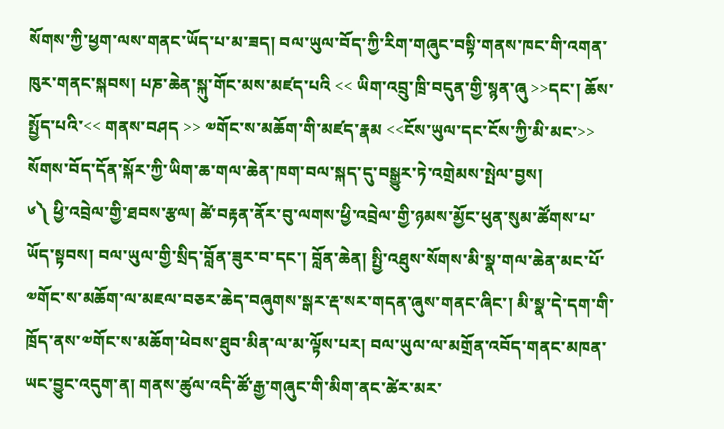སོགས་ཀྱི་ཕྱག་ལས་གནང་ཡོད་པ་མ་ཟད། བལ་ཡུལ་བོད་ཀྱི་རིག་གཞུང་བསྟི་གནས་ཁང་གི་འགན་ཁུར་གནང་སྐབས། པཎ་ཆེན་སྐུ་གོང་མས་མཛད་པའི << ཡིག་འབྲུ་ཁྲི་བདུན་གྱི་སྙན་ཞུ >>དང་། ཆོས་སྤྱོད་པའི་<< གནས་བཤད >> ༧གོང་ས་མཆོག་གི་མཛད་རྣམ <<ངོས་ཡུལ་དང་ངོས་ཀྱི་མི་མང་>> སོགས་བོད་དོན་སྐོར་ཀྱི་ཡིག་ཆ་གལ་ཆེན་ཁག་བལ་སྐད་དུ་བསྒྱུར་ཏེ་འགྲེམས་སྤེལ་བྱས།
༦༽ ཕྱི་འབྲེལ་གྱི་ཐབས་རྩལ། ཚེ་བརྟན་ནོར་བུ་ལགས་ཕྱི་འབྲེལ་གྱི་ཉམས་མྱོང་ཕུན་སུམ་ཚོགས་པ་ཡོད་སྟབས། བལ་ཡུལ་གྱི་སྲིད་བློན་ཟུར་བ་དང་། བློན་ཆེན། སྤྱི་འཐུས་སོགས་མི་སྣ་གལ་ཆེན་མང་པོ་༧གོང་ས་མཆོག་ལ་མཇལ་བཅར་ཆེད་བཞུགས་སྒར་རྡ་སར་གདན་ཞུས་གནང་ཞིང་། མི་སྣ་དེ་དག་གི་ཁྲོད་ནས་༧གོང་ས་མཆོག་ཕེབས་ཐུབ་མིན་ལ་མ་ལྟོས་པར། བལ་ཡུལ་ལ་མགྲོན་འབོད་གནང་མཁན་ཡང་བྱུང་འདུག་ན། གནས་ཚུལ་འདི་ཚོ་རྒྱ་གཞུང་གི་མིག་ནང་ཚེར་མར་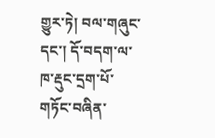གྱུར་ཏེ། བལ་གཞུང་དང་། དོ་བདག་ལ་ཁ་རྡུང་དྲག་པོ་གཏོང་བཞིན་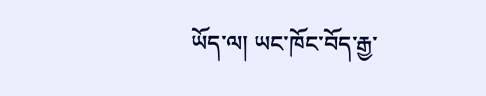ཡོད་ལ། ཡང་ཁོང་བོད་རྒྱ་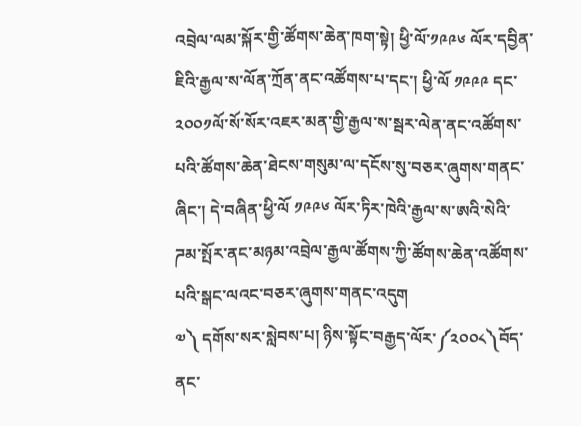འབྲེལ་ལམ་སྐོར་གྱི་ཚོགས་ཆེན་ཁག་སྟེ། ཕྱི་ལོ་༡༩༩༦ ལོར་དབྱིན་ཇིའི་རྒྱལ་ས་ལོན་ཀྲོན་ནང་འཚོགས་པ་དང་། ཕྱི་ལོ ༡༩༩༩ དང་༢༠༠༡ལོ་སོ་སོར་འཇར་མན་གྱི་རྒྱལ་ས་སྦར་ལེན་ནང་འཚོགས་པའི་ཚོགས་ཆེན་ཐེངས་གསུམ་ལ་དངོས་སུ་བཅར་ཞུགས་གནང་ཞིང་། དེ་བཞིན་ཕྱི་ལོ ༡༩༩༦ ལོར་ཏིར་ཁེའི་རྒྱལ་ས་ཨའི་སེའི་ཌམ་སྤོར་ནང་མཉམ་འབྲེལ་རྒྱལ་ཚོགས་ཀྱི་ཚོགས་ཆེན་འཚོགས་པའི་སྒང་ལའང་བཅར་ཞུགས་གནང་འདུག
༧༽ དགོས་སར་སླེབས་པ། ཉིས་སྟོང་བརྒྱད་ལོར་༼༢༠༠༨༽བོད་ནང་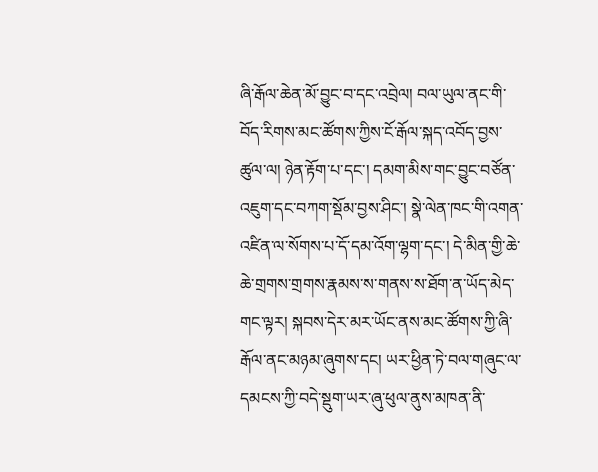ཞི་རྒོལ་ཆེན་མོ་བྱུང་བ་དང་འབྲེལ། བལ་ཡུལ་ནང་གི་བོད་རིགས་མང་ཚོགས་ཀྱིས་ངོ་རྒོལ་སྐད་འབོད་བྱས་ཚུལ་ལ། ཉེན་རྟོག་པ་དང་། དམག་མིས་གང་བྱུང་བཙོན་འཇུག་དང་བཀག་སྡོམ་བྱས་ཤིང་། སྣེ་ལེན་ཁང་གི་འགན་འཛིན་ལ་སོགས་པ་དོ་དམ་འོག་ལྷག་དང་། དེ་མིན་གྱི་ཆེ་ཆེ་གྲགས་གྲགས་རྣམས་ས་གནས་ས་ཐོག་ན་ཡོད་མེད་གང་ལྟར། སྐབས་དེར་མར་ཡོང་ནས་མང་ཚོགས་ཀྱི་ཞི་རྒོལ་ནང་མཉམ་ཞུགས་དང། ཡར་ཕྱིན་ཏེ་བལ་གཞུང་ལ་དམངས་ཀྱི་བདེ་སྡུག་ཡར་ཞུ་ཕུལ་ནུས་མཁན་ནི་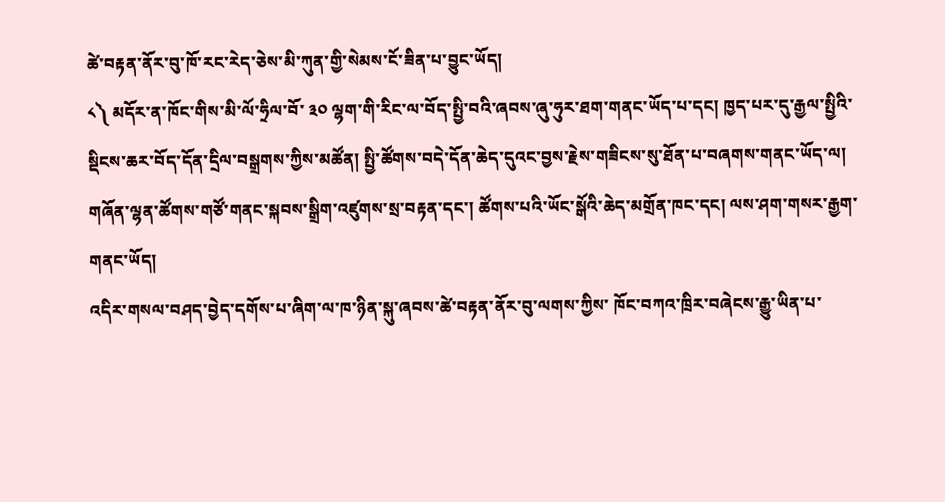ཚེ་བརྟན་ནོར་བུ་ཁོ་རང་རེད་ཅེས་མི་ཀུན་གྱི་སེམས་ངོ་ཟིན་པ་བྱུང་ཡོད།
༨༽ མདོར་ན་ཁོང་གིས་མི་ལོ་ཧྲིལ་བོ་ ༣༠ ལྷག་གི་རིང་ལ་བོད་སྤྱི་བའི་ཞབས་ཞུ་ཧུར་ཐག་གནང་ཡོད་པ་དང། ཁྱད་པར་དུ་རྒྱལ་སྤྱིའི་སྡིངས་ཆར་བོད་དོན་དྲིལ་བསྒྲགས་ཀྱིས་མཚོན། སྤྱི་ཚོགས་བདེ་དོན་ཆེད་དུའང་བྱས་རྗེས་གཟིངས་སུ་ཐོན་པ་བཞགས་གནང་ཡོད་ལ། གཞོན་ལྷན་ཚོགས་གཙོ་གནང་སྐབས་སྒྲིག་འཛུགས་སྲ་བརྟན་དང་། ཚོགས་པའི་ཡོང་སྒོའི་ཆེད་མགྲོན་ཁང་དང། ལས་ཤག་གསར་རྒྱག་གནང་ཡོད།
འདིར་གསལ་བཤད་བྱེད་དགོས་པ་ཞིག་ལ་ཁ་ཉིན་སྐུ་ཞབས་ཚེ་བརྟན་ནོར་བུ་ལགས་ཀྱིས་ ཁོང་བཀའ་ཁྲིར་བཞེངས་རྒྱུ་ཡིན་པ་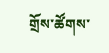གྲོས་ཚོགས་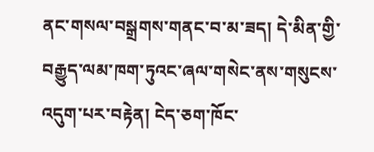ནང་གསལ་བསྒྲགས་གནང་བ་མ་ཟད། དེ་མིན་གྱི་བརྒྱུད་ལམ་ཁག་ཏུའང་ཞལ་གསེང་ནས་གསུངས་འདུག་པར་བརྟེན། ངེད་ཅག་ཁོང་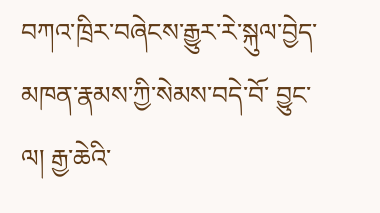བཀའ་ཁྲིར་བཞེངས་རྒྱུར་རེ་སྐུལ་བྱེད་མཁན་རྣམས་ཀྱི་སེམས་བདེ་བོ་ བྱུང་ལ། རྒྱ་ཆེའི་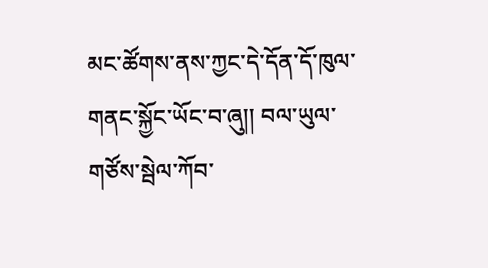མང་ཚོགས་ནས་ཀྱང་དེ་དོན་དོ་ཁུལ་གནང་སྐྱོང་ཡོང་བ་ཞུ།། བལ་ཡུལ་གཙོས་སྦེལ་ཀོབ་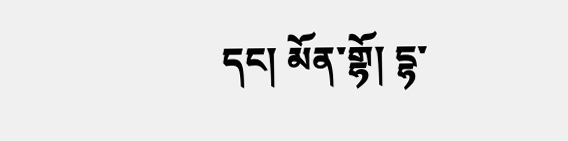དང། མོན་གྷོ། དྷ་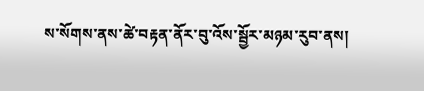ས་སོགས་ནས་ཚེ་བརྟན་ནོར་བུ་འོས་སྦྱོར་མཉམ་རུབ་ནས།